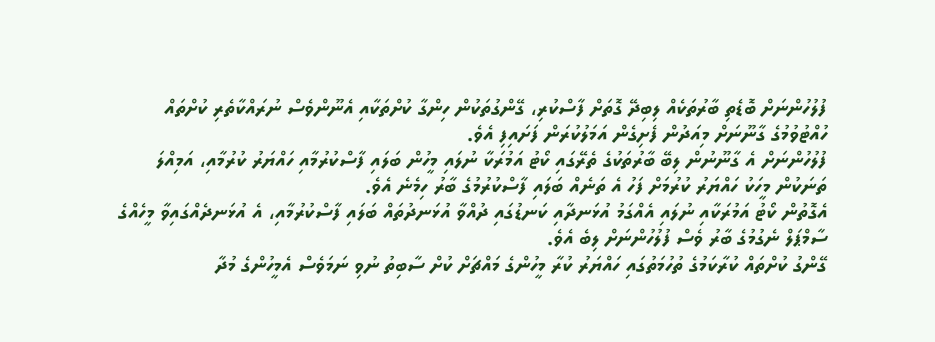ފުލުހުންނަށް ބޮޑެތި ބާރުތަކެއް ލިބިދޭ ގޮތަށް ފާސްކުރި، ގޭންގުތަކުން ހިންގާ ކުށްތަކާއި އެނޫންވެސް ނުރައްކާތެރި ކުށްތައް ހުއްޓުވުމުގެ ގާނޫނަށް މިއަދުން ފެށިގެން އަމަލުކުރަން ފަށައިފި އެވެ.
ފުލުހުންނަށް އެ ގާނޫނުން ލިބޭ ބާރުތަކުގެ ތެރޭގައި ކޯޓު އަމުރަކާ ނުލައި މީހުން ބަލައި ފާސްކުރުމާއި ހައްޔަރު ކުރުމާއި، އަމިއްލަ ތަނަކުން މީހަކު ހައްޔަރު ކުރުމަށް ފަހު އެ ތަނެއް ބަލައި ފާސްކުރުމުގެ ބާރު ހިމެނެ އެވެ.
އެގޮތުން ކޯޓު އަމުރަކާއި ނުލައި އެއްގަމު އުޅަނދާއި ކަނޑުގައި ދުއްވާ އުޅަނދުތައް ބަލައި ފާސްކުރުމާއި، އެ އުޅަނދެއްގައިވާ މީހެއްގެ ސާމްޕަލް ނެގުމުގެ ބާރު ވެސް ފުލުހުންނަށް ލިބެ އެވެ.
ގޭންގު ކުށްތައް ކުރާކަމުގެ ތުހުމަތުގައި ހައްޔަރު ކުރާ މީހުންގެ މައްޗަށް ކުށް ސާބިތު ނުވި ނަމަވެސް އެމީހުންގެ މުދާ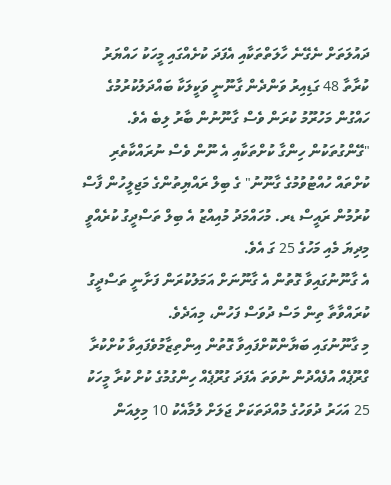ދައުލަތަށް ނެގޭނެ ހާލަތްތަކާއި އެފަދަ ކުށެއްގައި މީހަކު ހައްޔަރު ކުރާތާ 48 ގަޑިއިރު ވަންދެން ގާނޫނީ ވަކީލަކާ ބައްދަލުކުރުމުގެ ހައްގުން މަހުރޫމު ކުރަން ވެސް ގާނޫނުން ބާރު ލިބެ އެވެ.
"ގޭންގުތަކުން ހިންގާ ކުށްތަކާއި އެ ނޫން ވެސް ނުރައްކާތެރި ކުށްތައް ހުއްޓުވުމުގެ ގާނޫނު" ގެ ބިލް ރައްޔިތުންގެ މަޖިލީހުން ފާސް ކުރުމުން ރައީސް ޑރ. މުހައްމަދު މުއިއްޒު އެ ބިލް ތަސްދީގު ކުރެއްވީ މިދިޔަ މެއި މަހުގެ 25 ގަ އެވެ.
އެ ގާނޫނުގައިވާ ގޮތުން އެ ގާނޫނަށް އަމަލުކުރަން ފަށާނީ ތަސްދީގު ކުރައްވާތާ ތިން މަސް ދުވަސް ފަހުން، މިއަދެވެ.
މި ގާނޫނުގައި ބަޔާންކޮށްފައިވާ ގޮތުން އިންތިޒާމުވެފައިވާ ކުށްކުރާ ގްރޫޕެއް އުފެއްދުން ނުވަތަ އެފަދަ ގުރޫޕެއް ހިންގުމުގެ ކުށް ކުރާ މީހަކު 25 އަހަރު ދުވަހުގެ މުއްދަތަކަށް ޖަލަށް ލުމާއެކު 10 މިލިއަން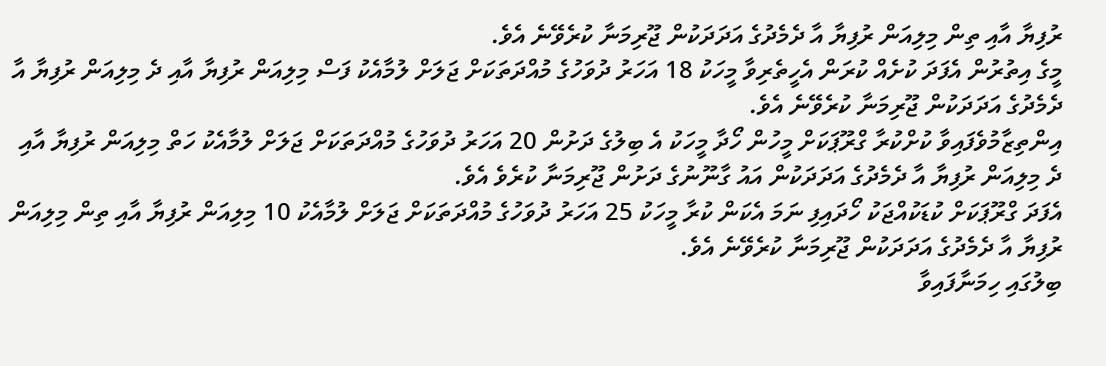ރުފިޔާ އާއި ތިން މިލިއަން ރުފިޔާ އާ ދެމެދުގެ އަދަދަކުން ޖޫރިމަނާ ކުރެވޭނެ އެވެ.
މީގެ އިތުރުން އެފަދަ ކުށެއް ކުރަން އެހީތެރިވާ މީހަކު 18 އަހަރު ދުވަހުގެ މުއްދަތަކަށް ޖަލަށް ލުމާއެކު ފަސް މިލިއަން ރުފިޔާ އާއި ދެ މިލިއަން ރުފިޔާ އާ ދެމެދުގެ އަދަދަކުން ޖޫރިމަނާ ކުރެވޭނެ އެވެ.
އިންތިޒާމުވެފައިވާ ކުށްކުރާ ގްރޫޕަކަށް މީހުން ހޯދާ މީހަކު އެ ބިލުގެ ދަށުން 20 އަހަރު ދުވަހުގެ މުއްދަތަކަށް ޖަލަށް ލުމާއެކު ހަތް މިލިއަން ރުފިޔާ އާއި ދެ މިލިއަން ރުފިޔާ އާ ދެމެދުގެ އަދަދަކުން އައު ގާނޫނުގެ ދަށުން ޖޫރިމަނާ ކުރެވެ އެވެ.
އެފަދަ ގްރޫޕަކަށް ކުޑަކުއްޖަކު ހޯދައިފި ނަމަ އެކަން ކުރާ މީހަކު 25 އަހަރު ދުވަހުގެ މުއްދަތަކަށް ޖަލަށް ލުމާއެކު 10 މިލިއަން ރުފިޔާ އާއި ތިން މިލިއަން ރުފިޔާ އާ ދެމެދުގެ އަދަދަކުން ޖޫރިމަނާ ކުރެވޭނެ އެވެ.
ބިލުގައި ހިމަނާފައިވާ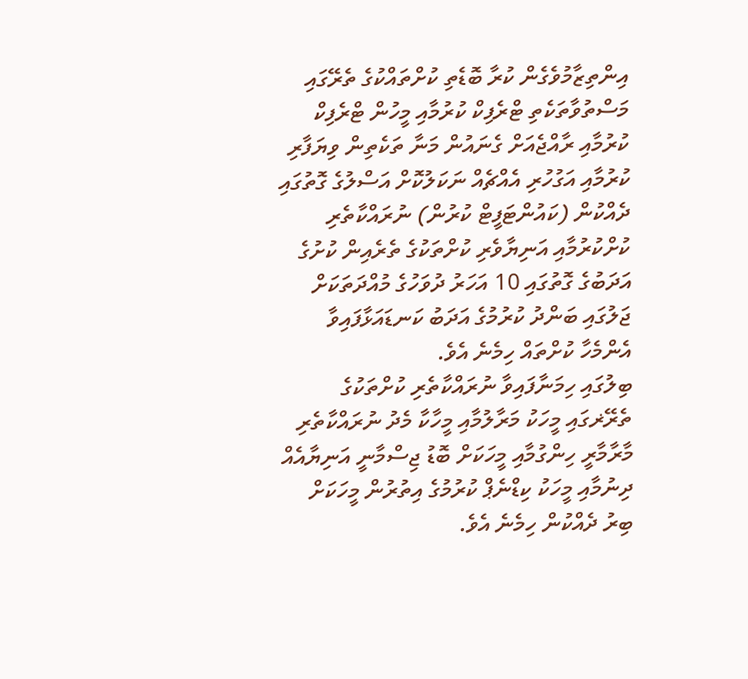އިންތިޒާމުވެގެން ކުރާ ބޮޑެތި ކުށްތައްކުގެ ތެރޭގައި މަސްތުވާތަކެތި ޓްރެފިކް ކުރުމާއި މީހުން ޓްރެފިކް ކުރުމާއި ރާއްޖެއަށް ގެނައުން މަނާ ތަކެތިން ވިޔަފާރި ކުރުމާއި އަގުހުރި އެއްޗެއް ނަކަލުކޮށް އަސްލުގެ ގޮތުގައި ދެއްކުން (ކައުންޓަފީޓް ކުރުން) ނުރައްކާތެރި ކުށްކުރުމާއި އަނިޔާވެރި ކުށްތަކުގެ ތެރެއިން ކުށުގެ އަދަބުގެ ގޮތުގައި 10 އަހަރު ދުވަހުގެ މުއްދަތަކަށް ޖަލުގައި ބަންދު ކުރުމުގެ އަދަބު ކަނޑައަޅާފައިވާ އެންމެހާ ކުށްތައް ހިމެނެ އެވެ.
ބިލުގައި ހިމަނާފައިވާ ނުރައްކާތެރި ކުށްތަކުގެ ތެރޭޜގައި މީހަކު މަރާލުމާއި މީހާކާ މެދު ނުރައްކާތެރި މާރާމާރީ ހިންގުމާއި މީހަކަށް ބޮޑު ޖިސްމާނީ އަނިޔާއެއް ދިނުމާއި މީހަކު ކިޑްނެޕް ކުރުމުގެ އިތުރުން މީހަކަށް ބިރު ދެއްކުން ހިމެނެ އެވެ.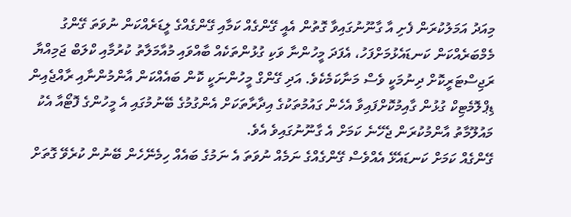މިއަދު އަމަލުކުރަން ފެށި އާ ގާނޫނުގައިވާ ގޮތުން އެއީ ގޭންގެއް ކަމާއި ގޭންގެއްގެ ލީޑަރެއްކަން ނުވަތަ ގޭންގު މެމްބަރެއްކަން ކަނޑައެޅުމަށްފަހު، އެފަދަ މީހުންނާ ވަކި ގުޅުންތަކެއް ބާއްވައި މުއާމަލާތު ކުރުމާއި ކްލަބް ޖަމިއްޔާ ރަޖިސްޓަރީކޮށް ދިނުމަކީ ވެސް މަނާކަމެކެވެ. އަދި ގޭންގް މީހުންނަކީ ކޮން ބައެއްކަން އާންމުންނާއި ރާއްޖެއިން ޑިޕްލޮމެޓިކް ގުޅުން ގާއިމުކޮށްފައިވާ އެހެން ގައުމުތަކުގެ އިދާރާތަކަށް އެންގުމުގެ ބޭނުމުގައި އެ މީހުންގެ ފޮޓޯއާ އެކު މައުލޫމާތު އާންމުކުރަން ޖެހޭނެ ކަމަށް އެ ގާނޫނުގައިވެ އެވެ.
ގޭންގެއް ކަމަށް ކަނޑައެޅޭ އެއްވެސް ގޭންގެއްގެ ނަމެއް ނުވަތަ އެ ނަމުގެ ބައެއް ހިމެނޭހެން ބޭނުން ކުރެވޭ ގޮތަށް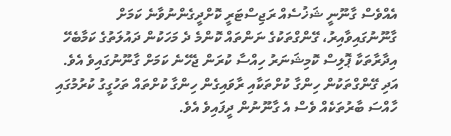އެއްވެސް ގާނޫނީ ޝަޚުސެއް ރަޖިސްޓަރީ ކޮށްދީގެންނުވާނެ ކަމަށް ގާނޫނުގައިވާއިރު، ގޭންގްތަކުގެ ނަންތައް ކޮންމެ ދެ މަހަކުން ދައުލަތުގެ ކަމާބެހޭ އިދާރާތަކާ ޕޮލިސް ކޮމިޝަނަރު ހިއްސާ ކުރަން ޖެހޭނެ ކަމަށް ގާނޫނުގައިވެ އެވެ. އަދި ގޭންގްތަކުން ހިންގާ ކުށްތަކާއި ރާވައިގެން ހިންގާ ކުށްތައް ތަހުގީގު ކުރުމުގައި ހާއްސަ ބާރުތަކެއް ވެސް އެ ގާނޫނުން ދީފައިވެ އެވެ.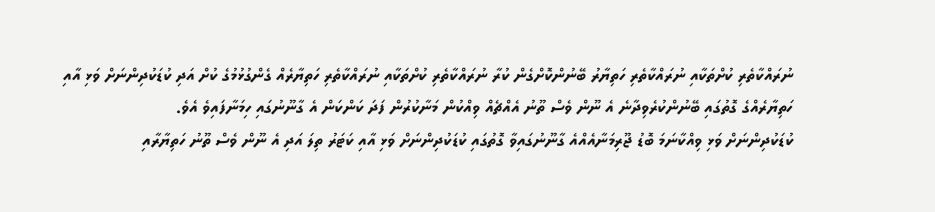ނުރައްކާތެރި ކުށްތަކާއި ނުރައްކާތެރި ހަތިޔާރު ބޭނުންކޮށްގެން ކުރާ ނުރައްކާތެރި ކުށްތަކާއި ނުރައްކާތެރި ހަތިޔާރެއް ގެންގުޅުމުގެ ކުށް އަދި ކުޑަކުދިންނަށް ވަޅި އާއި ހަތިޔާރެއްގެ ގޮތުގައި ބޭނުންކުރެވިދާނެ އެ ނޫން ވެސް ތޫނު އެއްޗެއް ވިއްކުން މަނާކުރުން ފަދަ ކަންކަން އެ ގާނޫނުގައި ހިމަނާފައިވެ އެވެ.
ކުޑަކުދިންނަށް ވަޅި ވިއްކާނަމަ ބޮޑު ޖޫރިމަނާއެއްއެ ގާނޫނުގައިވާ ގޮތުގައި ކުޑަކުދިންނަށް ވަޅި އާއި ކަޓަރު ތިލަ އަދި އެ ނޫން ވެސް ތޫނު ހަތިޔާރާއި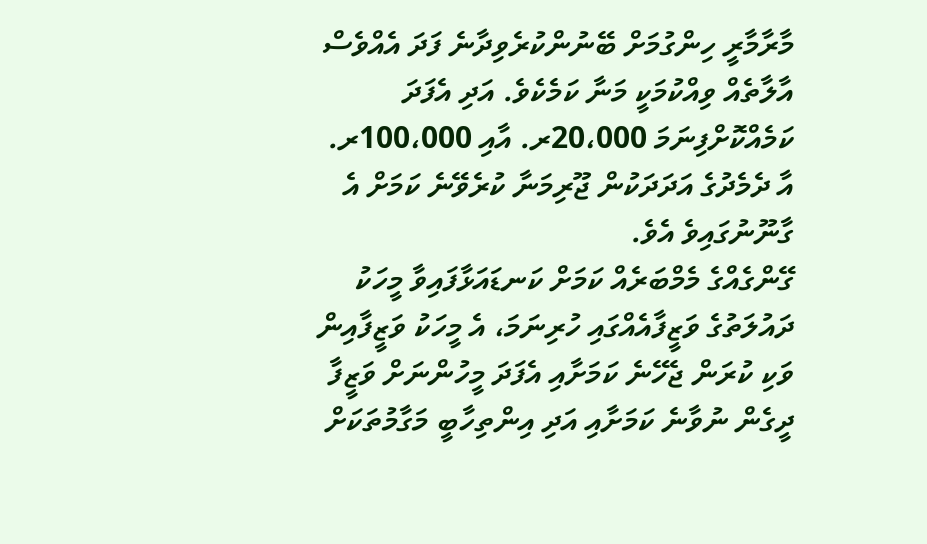މާރާމާރީ ހިންގުމަށް ބޭނުންކުރެވިދާނެ ފަދަ އެއްވެސް އާލާތެއް ވިއްކުމަކީ މަނާ ކަމެކެވެ. އަދި އެފަދަ ކަމެއްކޮށްފިނަމަ 20،000ރ. އާއި 100،000ރ. އާ ދެމެދުގެ އަދަދަކުން ޖޫރިމަނާ ކުރެވޭނެ ކަމަށް އެ ގާނޫނުގައިވެ އެވެ.
ގޭންގެއްގެ މެމްބަރެއް ކަމަށް ކަނޑައަޅާފައިވާ މީހަކު ދައުލަތުގެ ވަޒީފާއެއްގައި ހުރިނަމަ، އެ މީހަކު ވަޒީފާއިން ވަކި ކުރަން ޖެހޭނެ ކަމަށާއި އެފަދަ މީހުންނަށް ވަޒީފާ ދީގެން ނުވާނެ ކަމަށާއި އަދި އިންތިހާބީ މަގާމުތަކަށް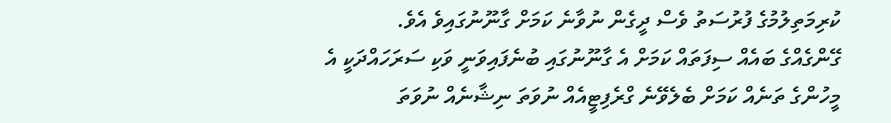ކުރިމަތިލުމުގެ ފުރުސަތު ވެސް ދީގެން ނުވާނެ ކަމަށް ގާނޫނުގައިވެ އެވެ.
ގޭންގެއްގެ ބައެއް ސިފަތައް ކަމަށް އެ ގާނޫނުގައި ބުނެފައިވަނީ ވަކި ސަރަހައްދަކީ އެ މީހުންގެ ތަނެއް ކަމަށް ބެލެވޭނެ ގްރެފިޓީއެއް ނުވަތަ ނިޝާނެއް ނުވަތަ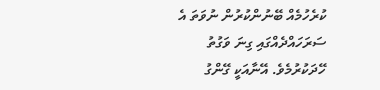ކުރެހުމެއް ބޭނުންކުރުން ނުވަތަ އެ ސަރަހައްދެއްގައި ގިނަ ވަގުތު ހޭދަކުރުމެވެ. އޭނާއަކީ ގޭންގު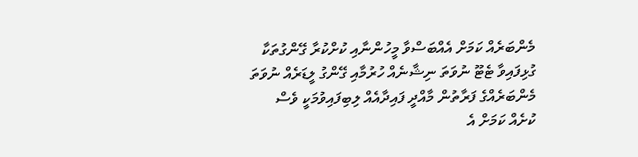މެންބަރެއް ކަމަށް އެއްބަސްވާ މީހުންނާއި ކުށްކުރާ ގޭންގުތަކާ ގުޅިފައިވާ ޓެޓޫ ނުވަތަ ނިޝާނެއް ހުރުމާއި ގޭންގު ލީޑަރެއް ނުވަތަ މެންބަރެއްގެ ފަރާތުން މާއްދީ ފައިދާއެއް ލިބިފައިވުމަކީ ވެސް ކުށެއް ކަމަށް އެ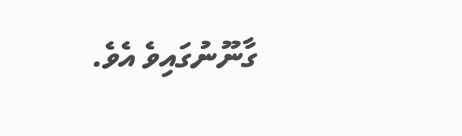ގާނޫނުގައިވެ އެވެ.